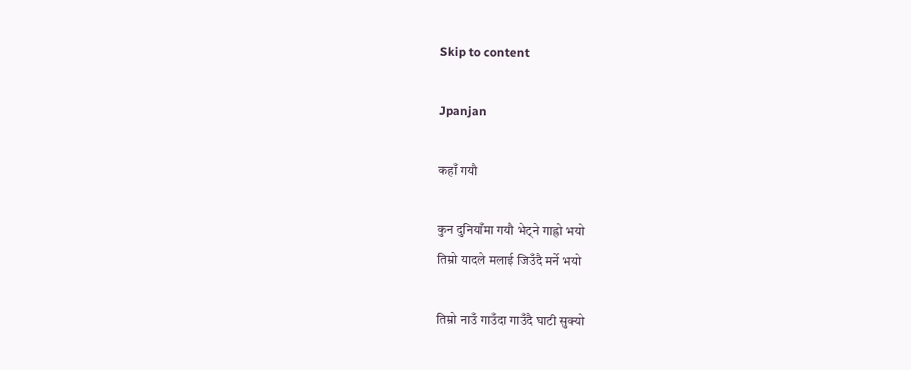Skip to content

Jpanjan

कहाँ गयौ

कुन दुनियाँमा गयौ भेट्ने गाह्रो भयो
तिम्रो यादले मलाई जिउँदै मर्ने भयो

तिम्रो नाउँ गाउँदा गाउँदै घाटी सुक्यो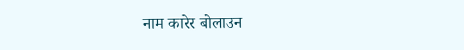नाम कारेर बोलाउन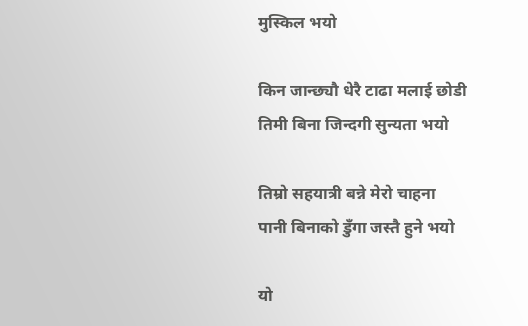मुस्किल भयो

किन जान्छ्यौ धेरै टाढा मलाई छोडी
तिमी बिना जिन्दगी सुन्यता भयो

तिम्रो सहयात्री बन्ने मेरो चाहना
पानी बिनाको डुँगा जस्तै हुने भयो

यो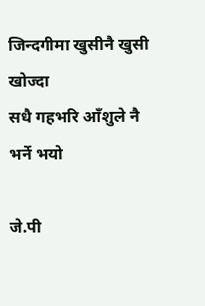जिन्दगीमा खुसीनै खुसी खोज्दा
सधै गहभरि आँशुले नै भर्ने भयो

जे.पी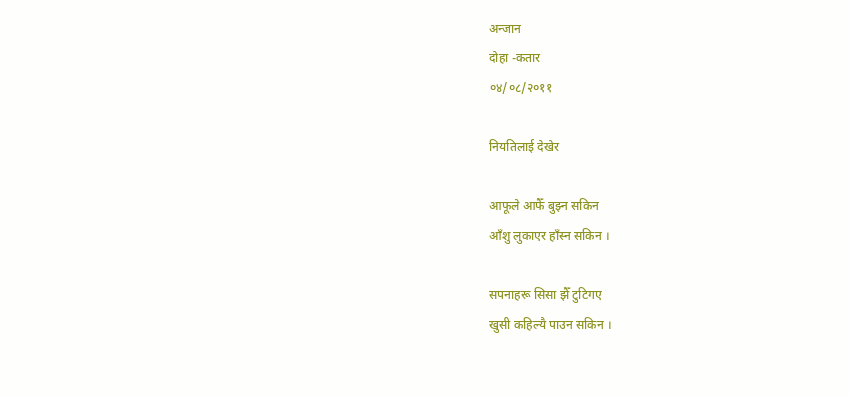अन्जान
दोहा -कतार
०४/०८/२०११

नियतिलाई देखेर

आफूले आफैँ बुझ्न सकिन
आँशु लुकाएर हाँस्न सकिन ।

सपनाहरू सिसा झैँ टुटिगए
खुसी कहिल्यै पाउन सकिन ।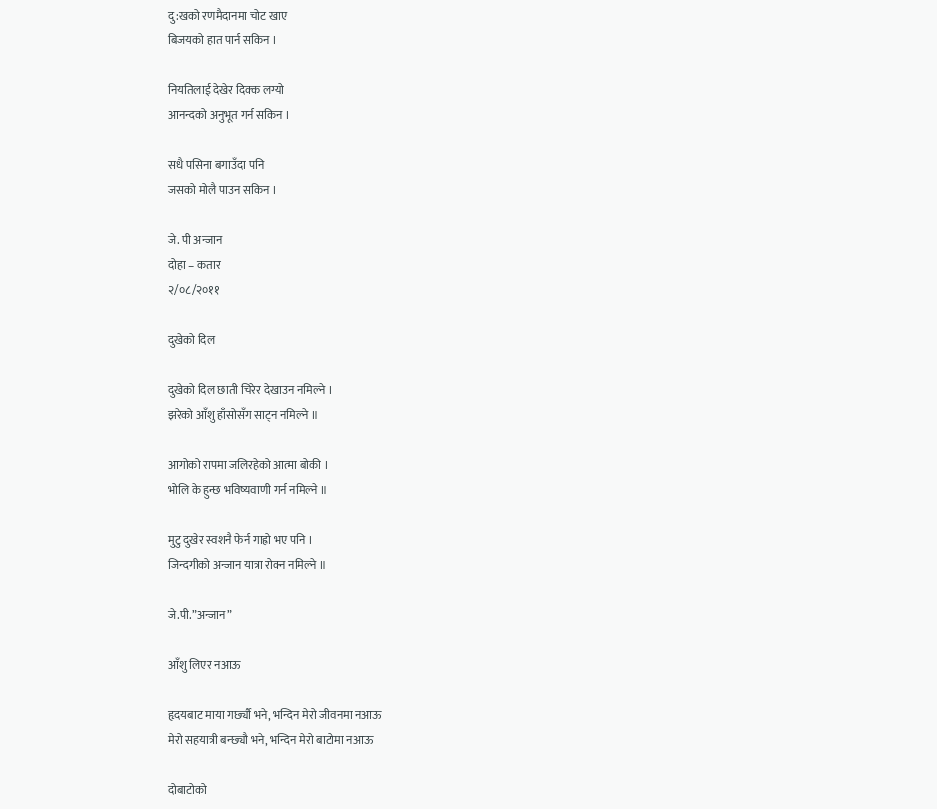दु:खको रणमैदानमा चोट खाए
बिजयको हात पार्न सकिन ।

नियतिलाई देखेर दिक्क लग्यो
आनन्दको अनुभूत गर्न सकिन ।

सधै पसिना बगाउँदा पनि
जसको मोलै पाउन सकिन ।

जे. पी अन्जान
दोहा – कतार
२/०८/२०११

दुखेको दिल

दुखेको दिल छाती चिरेर देखाउन नमिल्ने ।
झरेको आँशु हाँसोसँग साट्न नमिल्ने ॥

आगोको रापमा जलिरहेको आत्मा बोकी ।
भोलि के हुन्छ भविष्यवाणी गर्न नमिल्ने ॥

मुटु दुखेर स्वशनै फेर्न गाह्रो भए पनि ।
जिन्दगीको अन्जान यात्रा रोक्न नमिल्ने ॥

जे.पी.”अन्जान”

आँशु लिएर नआऊ

हृदयबाट माया गर्छ्यौ भने, भन्दिन मेरो जीवनमा नआऊ
मेरो सहयात्री बन्छ्यौ भने, भन्दिन मेरो बाटोमा नआऊ

दोबाटोको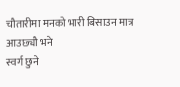चौतारीमा मनको भारी बिसाउन मात्र आउछ्यौ भने
स्वर्ग छुने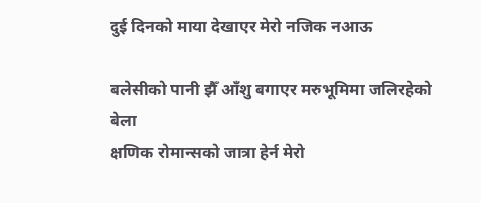दुई दिनको माया देखाएर मेरो नजिक नआऊ

बलेसीको पानी झैँ आँशु बगाएर मरुभूमिमा जलिरहेको बेला
क्षणिक रोमान्सको जात्रा हेर्न मेरो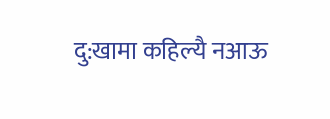दु:खामा कहिल्यै नआऊ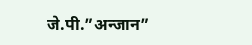जे.पी.”अन्जान”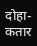दोहा-कतार